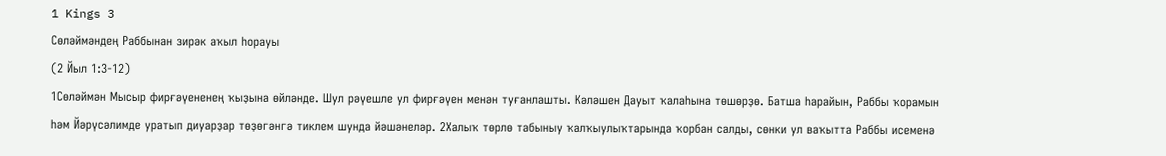1 Kings 3
Сөләймәндең Раббынан зирәк аҡыл һорауы
(2 Йыл 1:3-12)
1Сөләймән Мысыр фирғәүененең ҡыҙына өйләнде. Шул рәүешле ул фирғәүен менән туғанлашты. Кәләшен Дауыт ҡалаһына төшөрҙө. Батша һарайын, Раббы ҡорамын һәм Йәрүсәлимде уратып диуарҙар төҙөгәнгә тиклем шунда йәшәнеләр. 2Халыҡ төрлө табыныу ҡалҡыулыҡтарында ҡорбан салды, сөнки ул ваҡытта Раббы исеменә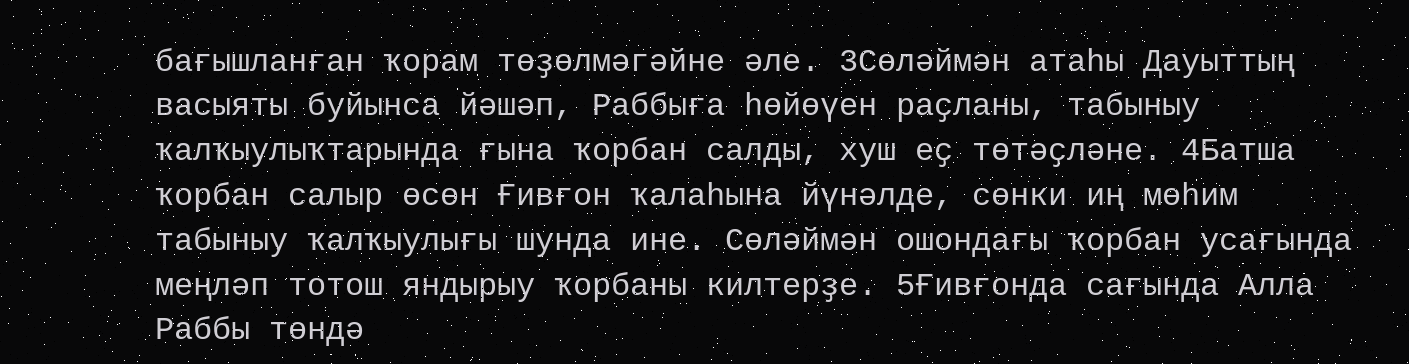бағышланған ҡорам төҙөлмәгәйне әле. 3Сөләймән атаһы Дауыттың васыяты буйынса йәшәп, Раббыға һөйөүен раҫланы, табыныу ҡалҡыулыҡтарында ғына ҡорбан салды, хуш еҫ төтәҫләне. 4Батша ҡорбан салыр өсөн Ғивғон ҡалаһына йүнәлде, сөнки иң мөһим табыныу ҡалҡыулығы шунда ине. Сөләймән ошондағы ҡорбан усағында меңләп тотош яндырыу ҡорбаны килтерҙе. 5Ғивғонда сағында Алла Раббы төндә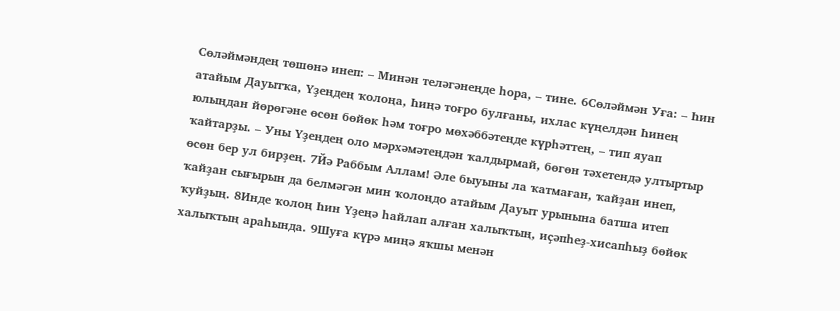Сөләймәндең төшөнә инеп: – Минән теләгәнеңде һора, – тине. 6Сөләймән Уға: – Һин атайым Дауытҡа, Үҙеңдең ҡолоңа, Һиңә тоғро булғаны, ихлас күңелдән Һинең юлыңдан йөрөгәне өсөн бөйөк һәм тоғро мөхәббәтеңде күрһәттең, – тип яуап ҡайтарҙы. – Уны Үҙеңдең оло мәрхәмәтеңдән ҡалдырмай, бөгөн тәхетендә ултыртыр өсөн бер ул бирҙең. 7Йә Раббым Аллам! Әле быуыны ла ҡатмаған, ҡайҙан инеп, ҡайҙан сығырын да белмәгән мин ҡолоңдо атайым Дауыт урынына батша итеп ҡуйҙың. 8Инде ҡолоң Һин Үҙеңә һайлап алған халыҡтың, иҫәпһеҙ-хисапһыҙ бөйөк халыҡтың араһында. 9Шуға күрә миңә яҡшы менән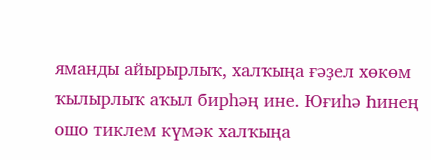яманды айырырлыҡ, халҡыңа ғәҙел хөкөм ҡылырлыҡ аҡыл бирһәң ине. Юғиһә Һинең ошо тиклем күмәк халҡыңа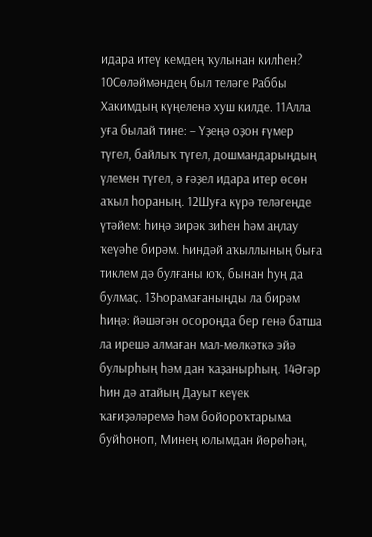идара итеү кемдең ҡулынан килһен? 10Сөләймәндең был теләге Раббы Хакимдың күңеленә хуш килде. 11Алла уға былай тине: – Үҙеңә оҙон ғүмер түгел, байлыҡ түгел, дошмандарыңдың үлемен түгел, ә ғәҙел идара итер өсөн аҡыл һораның. 12Шуға күрә теләгеңде үтәйем: һиңә зирәк зиһен һәм аңлау ҡеүәһе бирәм. Һиндәй аҡыллының быға тиклем дә булғаны юҡ, бынан һуң да булмаҫ. 13Һорамағаныңды ла бирәм һиңә: йәшәгән осороңда бер генә батша ла ирешә алмаған мал-мөлкәткә эйә булырһың һәм дан ҡаҙанырһың. 14Әгәр һин дә атайың Дауыт кеүек ҡағиҙәләремә һәм бойороҡтарыма буйһоноп, Минең юлымдан йөрөһәң,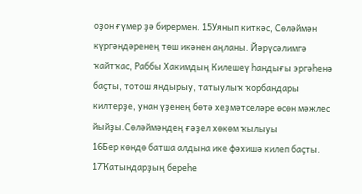оҙон ғүмер ҙә бирермен. 15Уянып киткәс, Сөләймән күргәндәренең төш икәнен аңланы. Йәрүсәлимгә ҡайтҡас, Раббы Хакимдың Килешеү һандығы эргәһенә баҫты, тотош яндырыу, татыулыҡ ҡорбандары килтерҙе, унан үҙенең бөтә хеҙмәтселәре өсөн мәжлес йыйҙы.Сөләймәндең ғәҙел хөкөм ҡылыуы
16Бер көндө батша алдына ике фәхишә килеп баҫты. 17Ҡатындарҙың береһе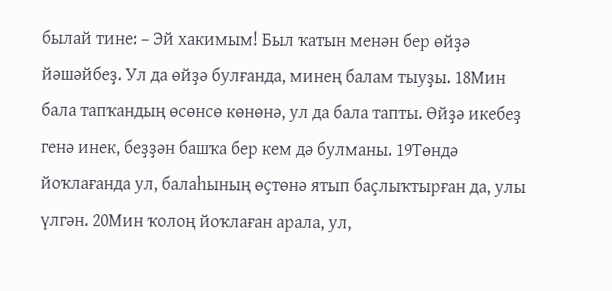былай тине: – Эй хакимым! Был ҡатын менән бер өйҙә йәшәйбеҙ. Ул да өйҙә булғанда, минең балам тыуҙы. 18Мин бала тапҡандың өсөнсө көнөнә, ул да бала тапты. Өйҙә икебеҙ генә инек, беҙҙән башҡа бер кем дә булманы. 19Төндә йоҡлағанда ул, балаһының өҫтөнә ятып баҫлыҡтырған да, улы үлгән. 20Мин ҡолоң йоҡлаған арала, ул,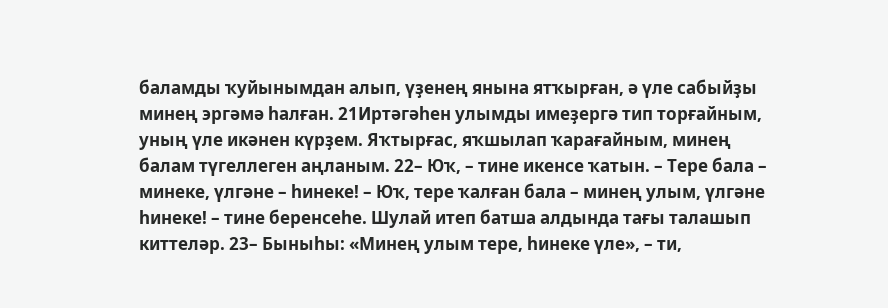баламды ҡуйынымдан алып, үҙенең янына ятҡырған, ә үле сабыйҙы минең эргәмә һалған. 21Иртәгәһен улымды имеҙергә тип торғайным, уның үле икәнен күрҙем. Яҡтырғас, яҡшылап ҡарағайным, минең балам түгеллеген аңланым. 22– Юҡ, – тине икенсе ҡатын. – Тере бала – минеке, үлгәне – һинеке! – Юҡ, тере ҡалған бала – минең улым, үлгәне һинеке! – тине беренсеһе. Шулай итеп батша алдында тағы талашып киттеләр. 23– Быныһы: «Минең улым тере, һинеке үле», – ти,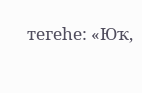тегеһе: «Юҡ,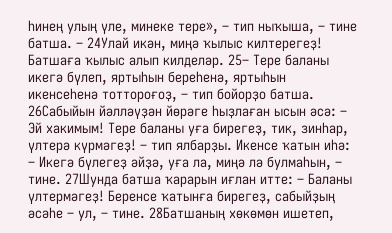һинең улың үле, минеке тере», – тип ныҡыша, – тине батша. – 24Улай икән, миңә ҡылыс килтерегеҙ! Батшаға ҡылыс алып килделәр. 25– Тере баланы икегә бүлеп, яртыһын береһенә, яртыһын икенсеһенә тоттороғоҙ, – тип бойорҙо батша. 26Сабыйын йәлләүҙән йөрәге һыҙлаған ысын әсә: – Эй хакимым! Тере баланы уға бирегеҙ, тик, зинһар, үлтерә күрмәгеҙ! – тип ялбарҙы. Икенсе ҡатын иһә: – Икегә бүлегеҙ әйҙә, уға ла, миңә лә булмаһын, – тине. 27Шунда батша ҡарарын иғлан итте: – Баланы үлтермәгеҙ! Беренсе ҡатынға бирегеҙ, сабыйҙың әсәһе – ул, – тине. 28Батшаның хөкөмөн ишетеп,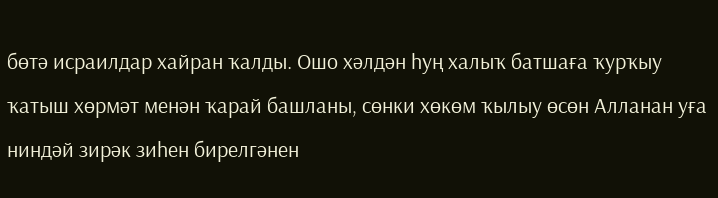бөтә исраилдар хайран ҡалды. Ошо хәлдән һуң халыҡ батшаға ҡурҡыу ҡатыш хөрмәт менән ҡарай башланы, сөнки хөкөм ҡылыу өсөн Алланан уға ниндәй зирәк зиһен бирелгәнен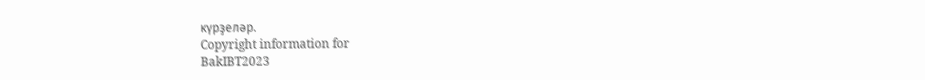күрҙеләр.
Copyright information for
BakIBT2023